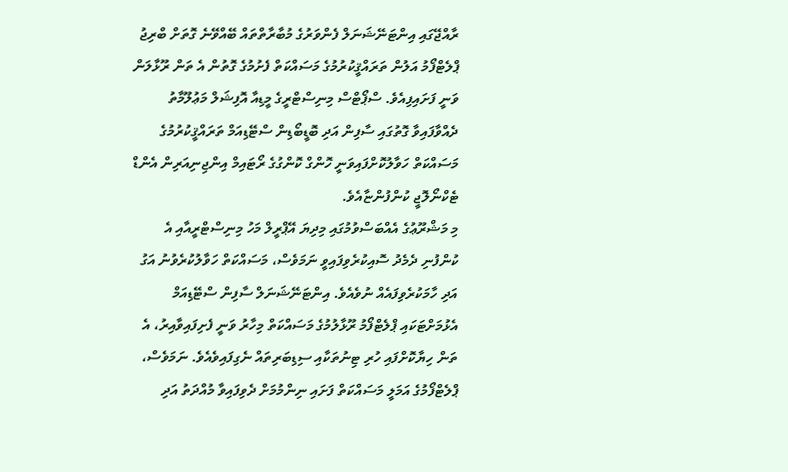ރާއްޖޭގައި އިންޓަނޭޝަނަލް ފެންވަރުގެ މުބާރާތްތައް ބޭއްވޭނެ ގޮތަށް ބްރިޖު ޕްލެޓްފޯމު އަލުން ތަރައްޤީކުރުމުގެ މަސައްކަތް ފެށުމުގެ ގޮތުން އެ ތަން ރޫޅާލަން ވަނީ ފަށައިފިއެވެ. ސްޕޯޓްސް މިނިސްޓްރީގެ މީޑިއާ އޮފިޝަލް މަޢުލޫމާތު ދެއްވާފައިވާ ގޮތުގައި ސާފިން އަދި ބޮޑީބޯޑިން ސްޓޭޑިއަމް ތަރައްޤީކުރުމުގެ މަސައްކަތް ހަވާލުކޮށްފައިވަނީ ހޮންގް ކޮންގުގެ ރޯޓައިމް އިންޖިނިއަރިން އެންޑް ޓެކްނޯލޮޖީ ކުންފުންޏާއެވެ.
މި މަޝްރޫޢުގެ އެއްބަސްވުމުގައި މިދިޔަ އޭޕްރީލް މަހު މިނިސްޓްރީއާއި އެ ކުންފުނި ދެމެދު ސޮއިކުރެވިފައިވީ ނަމަވެސް، މަސައްކަތް ހަވާލުކުރެވުނު އަގު އަދި ހާމަކުރެވިފައެއް ނުވެއެވެ. އިންޓަނޭޝަނަލް ސާފިން ސްޓޭޑިއަމް އެޅުމަށްޓަކައި ޕްލެޓްފޯމު ރޫޅާލުމުގެ މަސައްކަތް މިހާރު ވަނީ ފެށިފައިވާއިރު، އެ ތަން ހިޔާކޮށްފައި ހުރި ޓިނުތަކާއި ސިޑިބަރިތައް ނެގިފައިވެއެވެ. ނަމަވެސް، ޕްލެޓްފޯމުގެ އަމަލީ މަސައްކަތް ފަށައި ނިންމުމަށް ދެވިފައިވާ މުއްދަތު އަދި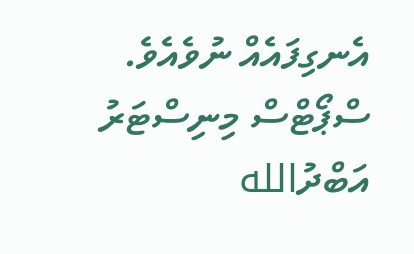އެނގިފައެއް ނުވެއެވެ.
ސްޕޯޓްސް މިނިސްޓަރު އަބްދުالله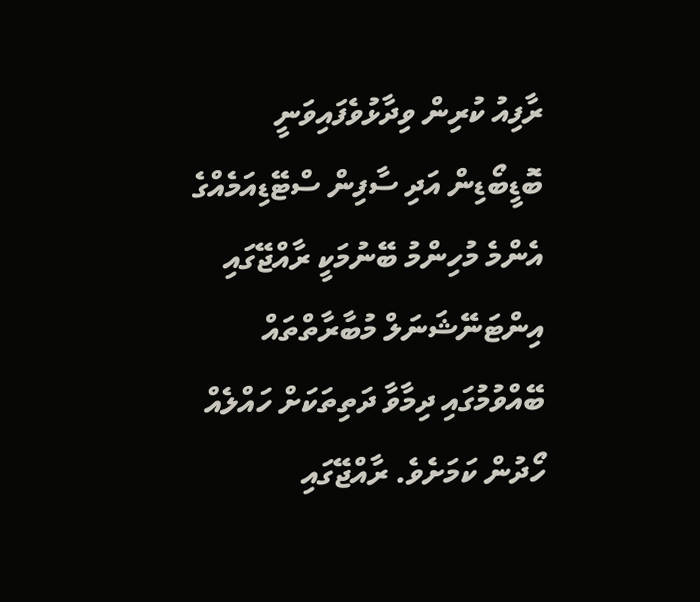ރާފިއު ކުރިން ވިދާޅުވެފައިވަނީ ބޮޑީބޯޑިން އަދި ސާފިން ސްޓޭޑިއަމެއްގެ އެންމެ މުހިންމު ބޭނުމަކީ ރާއްޖޭގައި އިންޓަނޭޝަނަލް މުބާރާތްތައް ބޭއްވުމުގައި ދިމާވާ ދަތިތަކަށް ހައްލެއް ހޯދުން ކަމަށެވެ. ރާއްޖޭގައި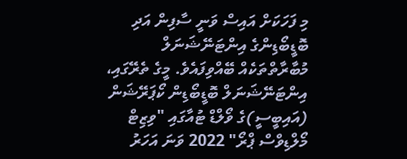މި ފަހަކަށް އައިސް ވަނީ ސާފިން އަދި ބޮޑީބޯޑިންގެ އިންޓަނޭޝަނަލް މުބާރާތްތަކެއް ބޭއްވިފައެވެ. މީގެ ތެރޭގައި، އިންޓަނޭޝަނަލް ބޮޑީބޯޑިން ކޯޕަރޭޝަން (އައިބީސީ)ގެ ވޯލްޑް ޓުއާގައި "ވިޒިޓް މޯލްޑިވްސް ޕްރޯ" 2022 ވަނަ އަހަރު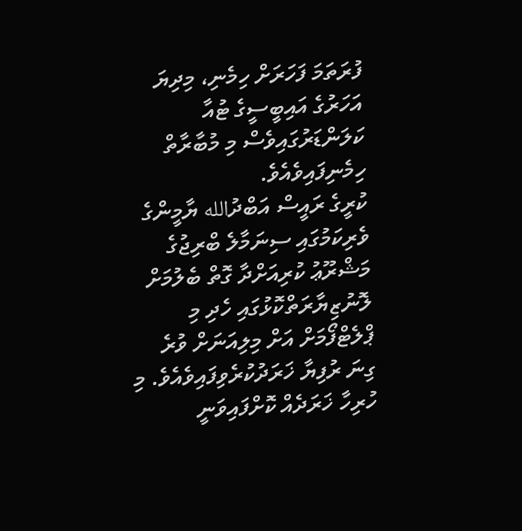ފުރަތަމަ ފަހަރަށް ހިމެނި، މިދިޔަ އަހަރުގެ އައިބީސީގެ ޓުއާ ކަލަންޑަރުގައިވެސް މި މުބާރާތް ހިމެނިފައިވެއެވެ.
ކުރީގެ ރައީސް އަބްދުالله ޔާމީންގެ ވެރިކަމުގައި ސިނަމާލެ ބްރިޖުގެ މަޝްރޫޢު ކުރިއަށްދާ ގޮތް ބެލުމަށް ލޮނުޒިޔާރަތްކޮޅުގައި ހެދި މި ޕްލެޓްފޯމަށް އަށް މިލިއަނަށް ވުރެ ގިނަ ރުފިޔާ ޚަރަދުކުރެވިފައިވެއެވެ. މި ހުރިހާ ޚަރަދެއް ކޮށްފައިވަނީ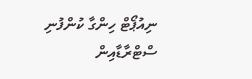ނިއުޕޯޓް ހިންގާ ކުންފުނި ސްޓްރާޑާއިން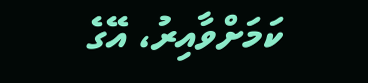ކަމަށްވާއިރު، އޭގެ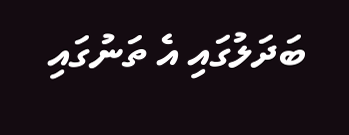ބަދަލުގައި އެ ތަނުގައި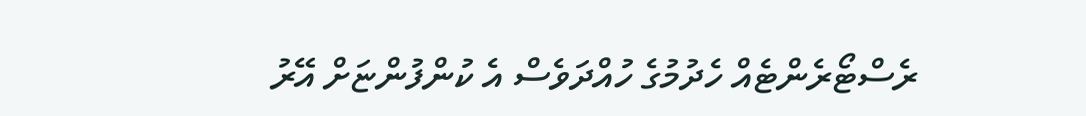ރެސްޓޯރެންޓެއް ހެދުމުގެ ހުއްދަވެސް އެ ކުންފުންޏަށް އޭރު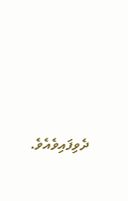ދެވިފައިވެއެވެ.